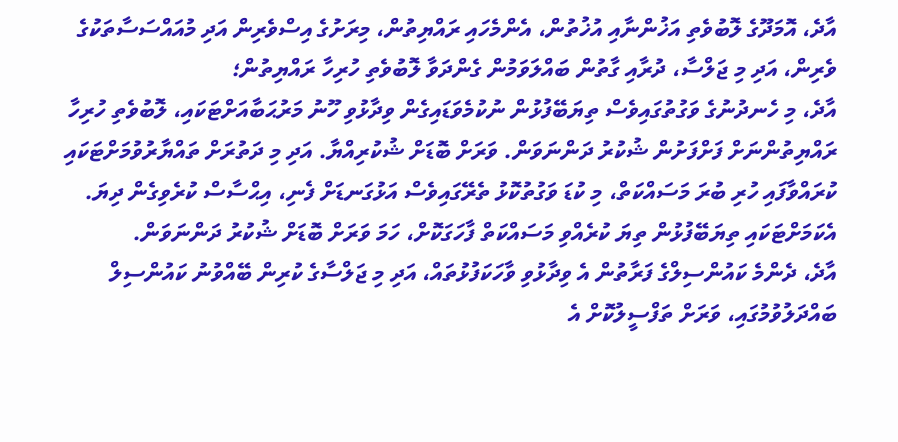އާދެ، އޮމަދޫގެ ލޮބުވެތި އަޚުންނާއި އުޚުތުން، އެންމެހައި ރައްޔިތުން، މިރަށުގެ އިސްވެރިން އަދި މުއައްސަސާތަކުގެ ވެރިން، އަދި މި ޖަލްސާ، ދުރާއި ގާތުން ބައްލަވަމުން ގެންދަވާ ލޮބުވެތި ހުރިހާ ރައްޔިތުން؛
އާދެ، މި ހެނދުނުގެ ވަގުތުގައިވެސް ތިޔަބޭފުޅުން ނުކުމެވަޑައިގެން ވިދާޅުވި ހޫނު މަރުޙަބާއަށްޓަކައި، ލޮބުވެތި ހުރިހާ ރައްޔިތުންނަށް ފަށްފަށުން ޝުކުރު ދަންނަވަން. ވަރަށް ބޮޑަށް ޝުކުރިއްޔާ. އަދި މި ދަތުރަށް ތައްޔާރުވުމަށްޓަކައި ކުރައްވާފައި ހުރި ބުރަ މަސައްކަތް، މި ކުޑަ ވަގުތުކޮޅު ތެރޭގައިވެސް އަޅުގަނޑަށް ފެނި، އިޙްސާސް ކުރެވިގެން ދިޔަ. އެކަމަށްޓަކައި ތިޔަބޭފުޅުން ތިޔަ ކުރެއްވި މަސައްކަތް ފާހަގަކޮށް، ހަމަ ވަރަށް ބޮޑަށް ޝުކުރު ދަންނަވަން.
އާދެ، ދެންމެ ކައުންސިލްގެ ފަރާތުން އެ ވިދާޅުވި ވާހަކަފުޅުތައް، އަދި މި ޖަލްސާގެ ކުރިން ބޭއްވުނު ކައުންސިލް ބައްދަލުވުމުގައި، ވަރަށް ތަފްސީލުކޮށް އެ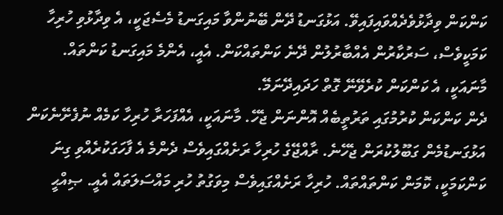ކަންކަން ވިދާޅުވެދެއްވައިފައިވޭ. އަޅުގަނޑު ދޭން ބޭނުންވާ މައިގަނޑު މެސެޖަކީ، އެ ވިދާޅުވި ހުރިހާ ކަމަކީވެސް، ސަރުކާރުން އެއްބާރުލުން ދޭނެ ކަންތައްކަން. އެއީ، އެންމެ މައިގަނޑު ކަންތައް. މާނައަކީ، އެ ކަންކަން ކުރެވޭނޭ ގޮތް ހަދައިދޭނަމޭ.
ދެން ކަންކަން ކުރުމުގައި ތަރުތީބެއް އޮންނަން ޖެހޭ. މާނައަކީ، އެއްފަހަރާ ހުރިހާ ކަމެއް ނުފެށޭނެކަން އަޅުގަނޑުމެން ގަބޫލުކުރަން ޖެހޭނެ. ރާއްޖޭގެ ހުރިހާ ރަށެއްގައިވެސް ދެންމެ އެ ފާހަގަކުރެއްވި ގިނަ ކަންކަމަކީ، ކޮމަން ކަންތައްތައް. ހުރިހާ ރަށެއްގައިވެސް މިވަގުތު ހުރި މައްސަލަތައް އެއީ. ޞިއްޙީ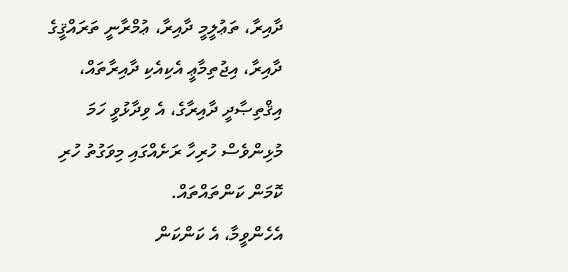ދާއިރާ، ތަޢުލީމީ ދާއިރާ، ޢުމްރާނީ ތަރައްޤީގެ ދާއިރާ، އިޖުތިމާޢީ އެކިއެކި ދާއިރާތައް، އިޤްތިޞާދީ ދާއިރާގެ، އެ ވިދާޅުވީ ހަމަ މުޅިންވެސް ހުރިހާ ރަށެއްގައި މިވަގުތު ހުރި ކޮމަން ކަންތައްތައް.
އެހެންވީމާ، އެ ކަންކަން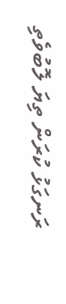ރަނގަޅު ކުރަން ތިޔަ ލޮބުވެތި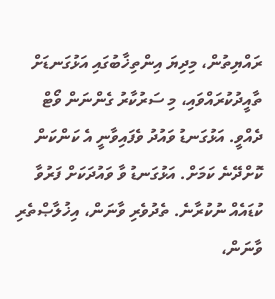ރައްޔިތުން، މިދިޔަ އިންތިޚާބުގައި އަޅުގަނޑަށް ތާއީދުކުރައްވައި، މި ސަރުކާރު ގެންނަން ވޯޓް ދެއްވީ. އަޅުގަނޑު ވައުދު ވެފައިވާނީ އެ ކަންކަން ކޮށްދޭނެ ކަމަށް. އަޅުގަނޑު ވާ ވައުދަކަށް ފަރުވާ ކުޑައެއް ނުކުރާނެ. ތެދުވެރި ވާނަން، އިޚުލާޞްތެރި ވާނަން،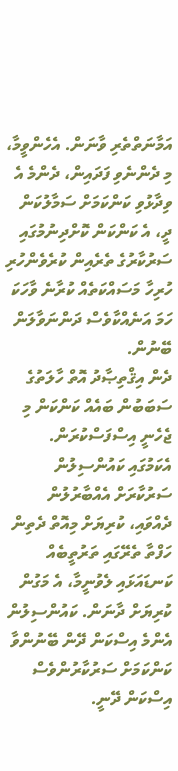އަމާނަތްތެރި ވާނަން. އެހެންވީމާ، މި ދެންނެވި ފަދައިން، ދެންމެ އެ ވިދާޅުވި ކަންކަމަށް ސަމާލުކަން ދީ، އެ ކަންކަން ކޮށްދިނުމުގައި ސަރުކާރުގެ ތެރެއިން ކުރެވެންހުރި ހުރިހާ މަސައްކަތެއް ކުރާނެ ވާހަކަ ހަމަ އަނެއްކާވެސް ދަންނަވާލަން ބޭނުން.
ދެން އިޤްތިޞާދު އޮތް ހާލަތުގެ ސަބަބުން ބައެއް ކަންކަން މި ޖެހެނީ އިސްފަސްކުރަން. އެކަމުގައި ކައުންސިލުން ސަރުކާރަށް އެއްބާރުލުން ދެއްވައި، ކުރިޔަށް މިއޮތް ދެތިން ހަފްތާ ތެރޭގައި ތަރުތީބެއް ކަނޑައަޅައި ލެވުނީމާ، އެ މަގުން ކުރިޔަށް ދާނަން. ކައުންސިލުން އެންމެ އިސްކަން ދޭން ބޭނުންވާ ކަންކަމަށް ސަރުކާރުންވެސް އިސްކަން ދޭނީ.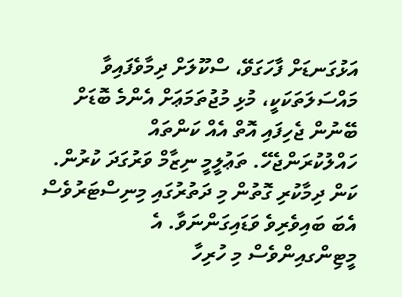އަޅުގަނޑަށް ފާހަގަވޭ، ސްކޫލަށް ދިމާވެފައިވާ މައްސަލަތަކަކީ، މުޅި މުޖުތަމަޢަށް އެންމެ ބޮޑަށް ބޭނުން ޖެހިފައި އޮތް އެއް ކަންތައް ހައްލުކުރަންޖެހޭ. ތަޢުލީމީ ނިޒާމް ވަރުގަދަ ކުރުން. ކަން ދިމާކުރި ގޮތުން މި ދަތުރުގައި މިނިސްޓަރުވެސް އެބަ ބައިވެރިވެ ވަޑައިގަންނަވާ. އެ މީޓިންގއިންވެސް މި ހުރިހާ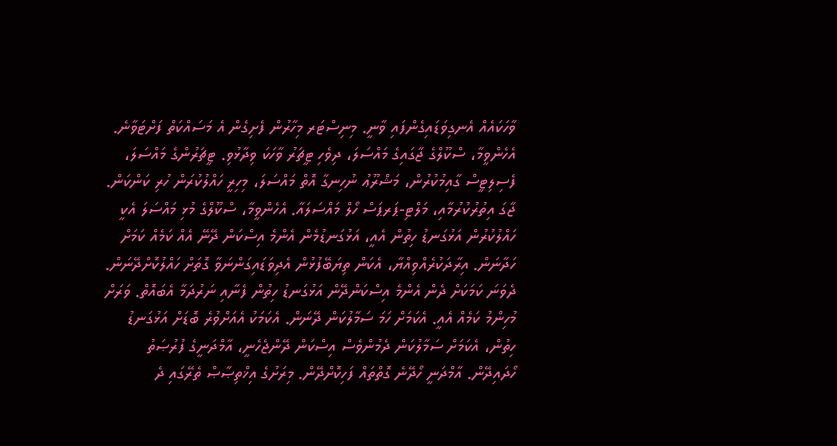ވާހަކައެއް އެނގިވަޑައިގެންފައި ވާނީ. މިނިސްޓަރ މިހާރުން ފެށިގެން އެ މަސައްކަތް ފަށްޓަވާނެ. އެހެންވީމާ، ސްކޫލްގެ ޖާގައިގެ މައްސަލަ، ދިވެހި ޓީޗަރު ވާހަކަ ވިދާޅުވި. ޓީޗަރުންގެ މައްސަލަ، ފެސިލިޓީސް ގާއިމުކުރުން، މަޝްރޫޢު ނުހިނގާ އޮތް މައްސަލަ، މިހިރީ ހައްލުކުރަން ހުރި ކަންކަން. ޖާގަ އިތުރުކުރުމާއި، މަލްޓި-ޕަރޕަސް ހޯލް މައްސަލައާ. އެހެންވީމާ، ސްކޫލްގެ މުޅި މައްސަލަ އެކީ ހައްލުކުރުން އަޅުގަނޑު ހިތުން އެއީ، އަޅުގަނޑުމެން އެންމެ އިސްކަން ދޭނޭ އެއް ކަމެއް ކަމަށް ހަދާނަން. އިރާދަކުރެއްވިއްޔާ، އެކަން ތިޔަބޭފުޅުން އެދިވަޑައިގަންނަވާ ގޮތަށް ހައްލުކޮށްދޭނަން.
ދެވަނަ ކަމަކަށް ދެން އެންމެ އިސްކަންދޭން އަޅުގަނޑު ހިތުން ފެނާއި ނަރުދަމާ އެބައޮތް. ވަރަށް މުހިންމު ކަމެއް އެއީ. އެކަމަށް ހަމަ ސަމާލުކަން ދޭނަން. އެކަމަކު އެއަށްވުރެ ބޮޑަށް އަޅުގަނޑު ހިތުން، އެކަމަށް ސަމާލުކަން ދެމުންވެސް އިސްކަން ދޭންޖެހެނީ، އާމްދަނީގެ ފުރުޞަތު ހޯދައިދޭން. އާމްދަނީ ހޯދޭނެ ގޮތްތައް ފަހިކޮށްދޭން. މިރަށުގެ އިޚްތިޞާޞް ތެރޭގައި ދެ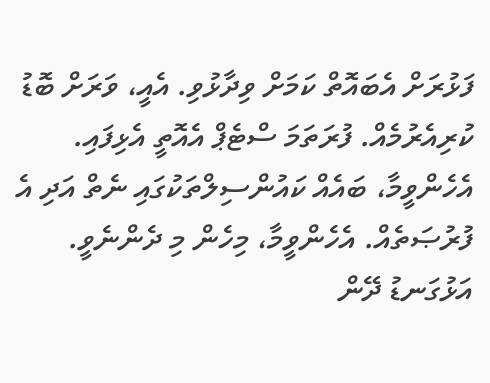ފަޅުރަށް އެބައޮތް ކަމަށް ވިދާޅުވި. އެއީ، ވަރަށް ބޮޑު ކުރިއެރުމެއް. ފުރަތަމަ ސްޓެޕް އެއޮތީ އެޅިފައި. އެހެންވީމާ، ބައެއް ކައުންސިލްތަކުގައި ނެތް އަދި އެ ފުރުޞަތެއް. އެހެންވީމާ، މިހެން މި ދެންނެވީ.
އަޅުގަނޑު ދޭން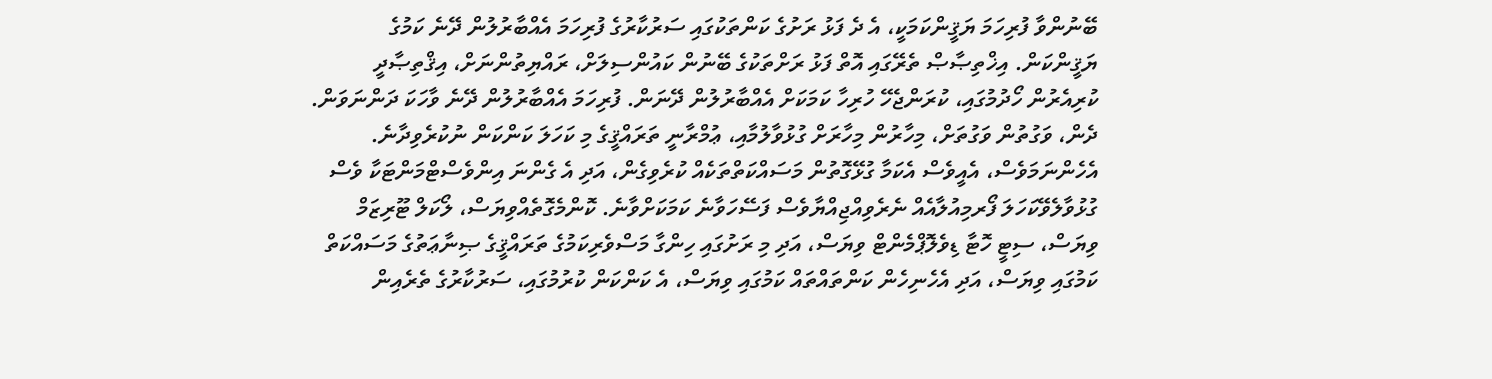ބޭނުންވާ ފުރިހަމަ ޔަޤީންކަމަކީ، އެ ދެ ފަޅު ރަށުގެ ކަންތަކުގައި ސަރުކާރުގެ ފުރިހަމަ އެއްބާރުލުން ދޭނެ ކަމުގެ ޔަޤީންކަން. އިޚްތިޞާޞް ތެރޭގައި އޮތް ފަޅު ރަށްތަކުގެ ބޭނުން ކައުންސިލަށް، ރައްޔިތުންނަށް، އިޤްތިޞާދީ ކުރިއެރުން ހޯދުމުގައި، ކުރަންޖެހޭ ހުރިހާ ކަމަކަށް އެއްބާރުލުން ދޭނަން. ފުރިހަމަ އެއްބާރުލުން ދޭނެ ވާހަކަ ދަންނަވަން.
ދެން، ވަގުތުން ވަގުތަށް، މިހާރުން މިހާރަށް ގުޅުވާލުމާއި، ޢުމްރާނީ ތަރައްޤީގެ މި ކަހަލަ ކަންކަން ނުކުރެވިދާނެ. އެހެންނަމަވެސް، އެއީވެސް އެކަމާ ގުޅޭގޮތުން މަސައްކަތްތަކެއް ކުރެވިގެން، އަދި އެ ގެންނަ އިންވެސްޓްމަންޓަކާ ވެސް ގުޅުވާލެވޭކަހަލަ ފޯރމިއުލާއެއް ނެރެވިއްޖިއްޔާވެސް ފަސޭހަވާނެ ކަމަކަށްވާނެ. ކޮންމެގޮތެއްވިޔަސް، ލޯކަލް ޓޫރިޒަމް ވިޔަސް، ސިޓީ ހޮޓާ ޑިވެލޮޕްމެންޓް ވިޔަސް، އަދި މި ރަށުގައި ހިންގާ މަސްވެރިކަމުގެ ތަރައްޤީގެ ޞިނާޢަތުގެ މަސައްކަތް ކަމުގައި ވިޔަސް، އަދި އެހެނިހެން ކަންތައްތައް ކަމުގައި ވިޔަސް، އެ ކަންކަން ކުރުމުގައި، ސަރުކާރުގެ ތެރެއިން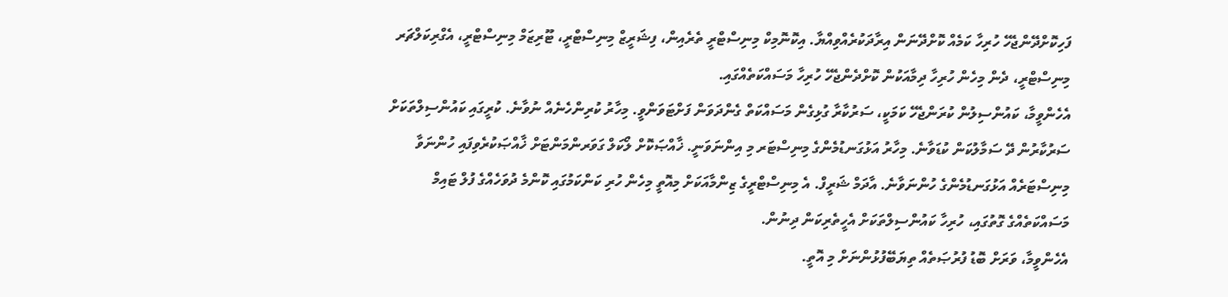ފަހިކޮށްދޭންޖެހޭ ހުރިހާ ކަމެއް ކޮށްދޭނަން އިރާދަކުރެއްވިއްޔާ. އިކޮނޮމިކް މިނިސްޓްރީ ތެރެއިން، ފިޝަރީޒް މިނިސްޓްރީ، ޓޫރިޒަމް މިނިސްޓްރީ، އެގްރިކަލްޗަރ މިނިސްޓްރީ، ދެން މިހެން ހުރިހާ ދިމާއަކުން ކޮށްދެންޖެހޭ ހުރިހާ މަސައްކަތެއްގައި.
އެހެންވީމާ، ކައުންސިލުން ކުރަންޖެހޭ ކަމަކީ، ސަރުކާރާ ގުޅިގެން މަސައްކަތް ގެންދަވަން ފަށްޓަވަންވީ. މިހާރު ކުރިންހެނެއް ނުވާނެ. ކުރީގައި ކައުންސިލްތަކަށް ސަރުކާރުން ދޭ ސަމާލުކަން ކުޑަވާނެ. މިހާރު އަޅުގަނޑުމެންގެ މިނިސްޓަރ މި އިންނަވަނީ. ޚާއްޞަކޮށް ލޯކަލް ގަވަރންމަންޓަށް ޚާއްޞަކުރެވިފައި ހުންނަވާ މިނިސްޓަރެއް އަޅުގަނޑުމެންގެ ހުންނަވާނެ. އާދަމް ޝަރީފް. އެ މިނިސްޓްރީގެ ޒިންމާއަކަށް މިއޮތީ މިހެން ހުރި ކަންކަމުގައި ކޮންމެ ދުވަހެއްގެ ފުލް ޓައިމް މަސައްކަތެއްގެ ގޮތުގައި، ހުރިހާ ކައުންސިލްތަކަށް އެހީތެރިކަން ދިނުން.
އެހެންވީމާ، ވަރަށް ބޮޑު ފުރުޞަތެއް ތިޔަބޭފުޅުންނަށް މި އޮތީ.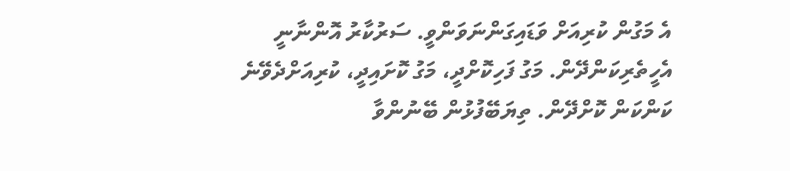އެ މަގުން ކުރިއަށް ވަޑައިގަންނަވަންވީ. ސަރުކާރު އޮންނާނީ އެހީތެރިކަންދޭން. މަގު ފަހިކޮށްދީ، މަގު ކޮށައިދީ، ކުރިއަށްދެވޭނެ ކަންކަން ކޮށްދޭން. ތިޔަބޭފުޅުން ބޭނުންވާ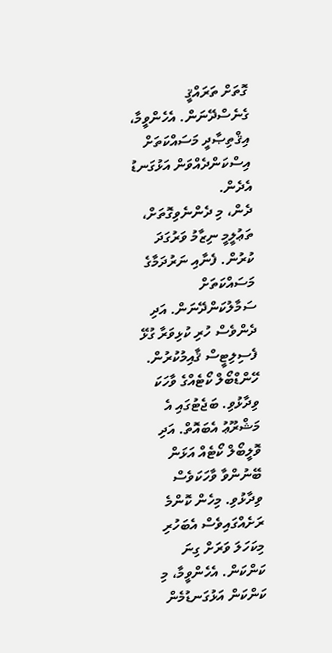ގޮތަށް ތަރައްޤީ ގެނެސްދޭނަން. އެހެންވީމާ، އިޤްތިޞާދީ މަސައްކަތަށް އިސްކަންދެއްވަން އަޅުގަނޑު އެދެން.
ދެން، މި ދެންނެވިގޮތަށް، ތަޢުލީމީ ނިޒާމު ވަރުގަދަ ކުރުން. ފެނާއި ނަރުދަމާގެ މަސައްކަތަށް ސަމާލުކަންދޭނަން. އަދި ދެންވެސް ހުރި ކުޅިވަރާ ގުޅޭ ފެސިލިޓީސް ޤާއިމުކުރުން. ހޭންޑްބޯލް ކޯޓެއްގެ ވާހަކަ ވިދާޅުވި. ބަޖެޓުގައި އެ މަޝްރޫޢު އެބައޮތް. އަދި ވޮލީބޯލް ކޯޓެއް އަޅަން ބޭނުންވާ ވާހަކަވެސް ވިދާޅުވި. މިހެން ކޮންމެ ރަށެއްގައިވެސް އެބަހުރި މިކަހަލަ ވަރަށް ގިނަ ކަންކަން. އެހެންވީމާ، މި ކަންކަން އަޅުގަނޑުމެން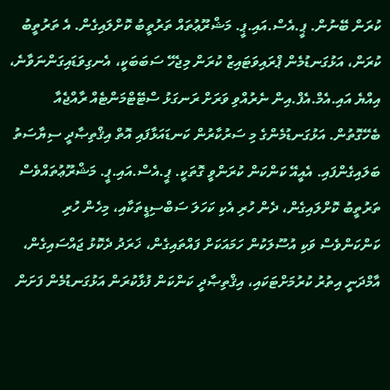ކުރަން ބޭނުން. ޕީ.އެސް.އައި.ޕީ. މަޝްރޫޢުތައް ތަރުތީބު ކޮށްލައިގެން. އެ ތަރުތީބު ކުރަން، އަޅުގަނޑުމެން ޕްރައިވަޓައިޒް ކުރަން މިޖެހޭ ސަބަބަކީ، އެނގިވަޑައިގަންނަވާނެ، އިއްޔެ އައި.އެމް.އެފް.އިން ނެރުއްވި ވަރަށް ރަނގަޅު ސްޓޭޓްމަންޓެއް ރާއްޖެއާ ބެހޭގޮތުން. އަޅުގަނޑުމެންގެ މި ސަރުކާރުން ކަނޑައަޅާފައި އޮތް އިޤްތިޞާދީ ސިޔާސަތު ބަލައިގެންފައި. އެއީއޭ ކަންކަން ކުރަންވީ ގޮތަކީ. ޕީ.އެސް.އައި.ޕީ. މަޝްރޫޢުތައްވެސް ތަރުތީބު ކޮށްލައިގެން، ދެން ހުރި އެކި ކަހަލަ ސަބްސިޑީތަކާއި، މިހެން ހުރި ކަންކަންވެސް ވަކި އުސޫލަކުން ހަމައަކަށް ފައްތައިގެން، ޚަރަދު ދެކޮޅު ޖައްސައިގެން، އާމްދަނީ އިތުރު ކުރުމަށްޓަކައި، އިޤްތިޞާދީ ކަންކަން ފުޅާކުރަން އަޅުގަނޑުމެން ފަށަން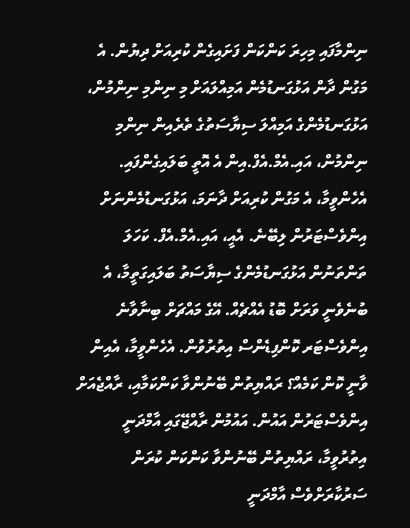ނިންމާފައި މިހިރަ ކަންކަން ފަށައިގެން ކުރިއަށް ދިޔުން. އެ މަގުން ދާން އަޅުގަނޑުމެން އަމިއްލައަށް މި ނިންމި ނިންމުން، އަޅުގަނޑުމެންގެ އަމިއްލަ ސިޔާސަތުގެ ތެރެއިން ނިންމި ނިންމުން، އައި.އެމް.އެފް.އިން އެ އޮތީ ބަލައިގެންފައި.
އެހެންވީމާ، އެ މަގުން ކުރިއަށް ދާނަމަ، އަޅުގަނޑުމެންނަށް އިންވެސްޓަރުން ލިބޭނެ. އެއީ، އައި.އެމް.އެފް. ކަހަލަ ތަންތަނުން އަޅުގަނޑުމެންގެ ސިޔާސަތު ބަލައިގަތީމާ، އެ ބުނެވެނީ ވަރަށް ބޮޑު އެއްޗެއް. އޭގެ މައްޗަށް ބިނާވާނެ އިންވެސްޓަރ ކޮންފިޑެންސް އިތުރުވުން. އެހެންވީމާ، އެއިން ވާނީ ކޮން ކަމެއް؟ ރައްޔިތުން ބޭނުންވާ ކަންކަމާއި، ރާއްޖެއަށް އިންވެސްޓަރުން އައުން. އައުމުން ރާއްޖޭގައި އާމްދަނީ އިތުރުވީމާ، ރައްޔިތުން ބޭނުންވާ ކަންކަން ކުރަން ސަރުކާރަށްވެސް އާމްދަނީ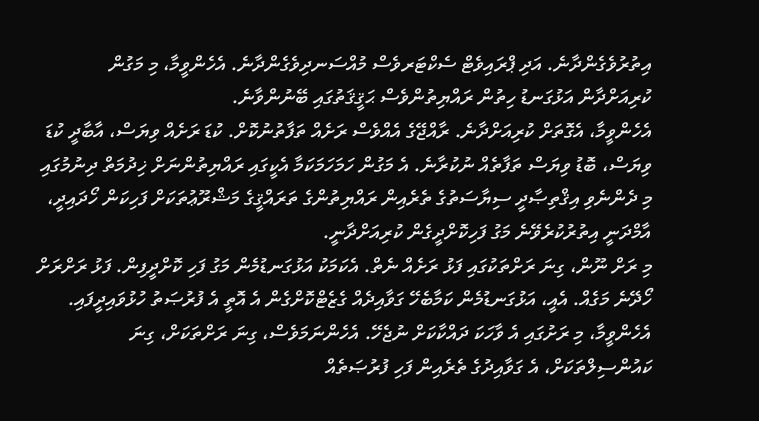އިތުރުވެގެންދާނެ. އަދި ޕްރައިވެޓް ސެކްޓަރވެސް މުއްސަނދިވެގެންދާނެ. އެހެންވީމާ، މި މަގުން ކުރިއަށްދާން އަޅުގަނޑު ހިތުން ރައްޔިތުންވެސް ޙަޤީޤަތުގައި ބޭނުންވާނެ.
އެހެންވީމާ، އެގޮތަށް ކުރިއަށްދާނެ. ރާއްޖޭގެ އެއްވެސް ރަށެއް ތަފާތުނުކޮށް. ކުޑަ ރަށެއް ވިޔަސް، އާބާދީ ކުޑަ ވިޔަސް، ބޮޑު ވިޔަސް ތަފާތެއް ނުކުރާނެ. އެ މަގުން ހަމަހަމަކަމާ އެކީގައި ރައްޔިތުންނަށް ޚިދުމަތް ދިނުމުގައި މި ދެންނެވި އިޤްތިޞާދީ ސިޔާސަތުގެ ތެރެއިން ރައްޔިތުންގެ ތަރައްޤީގެ މަޝްރޫޢުތަކަށް ފަހިކަން ހޯދައިދީ، އާމްދަނީ އިތުރުކުރެވޭނެ މަގު ފަހިކޮށްދީގެން ކުރިއަށްދާނީ.
މި ރަށް ނޫން، ގިނަ ރަށްތަކުގައި ފަޅު ރަށެއް ނެތް. އެކަމަކު އަޅުގަނޑުމެން މަގު ފަހި ކޮށްދީފިން. ފަޅު ރަށްރަށް ހޯދޭނެ މަގެއް. އެއީ، އަޅުގަނޑުމެން ކަމާބެހޭ ގަވާއިދެއް ގެޒެޓްކޮށްގެން އެ އޮތީ އެ ފުރުޞަތު ހުޅުވައިދީފައި. އެހެންވީމާ، މި ރަށުގައި އެ ވާހަކަ ދައްކާކަށް ނުޖެހޭ. އެހެންނަމަވެސް، ގިނަ ރަށްތަކަށް، ގިނަ ކައުންސިލްތަކަށް، އެ ގަވާއިދުގެ ތެރެއިން ފަހި ފުރުޞަތެއް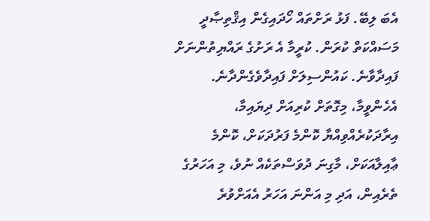އެބަ ލިބޭ. ފަޅު ރަށްތައް ހޯދައިގެން އިޤްތިޞާދީ މަސައްކަތް ކުރަން. ކުރީމާ އެ ރަށުގެ ރައްޔިތުންނަށް ފައިދާވާނެ. ކައުންސިލަށް ފައިދާވެގެންދާނެ. އެހެންވީމާ، މިގޮތަށް ކުރިއަށް ދިޔައިމާ، އިރާދަކުރެއްވިއްޔާ ކޮންމެ ފަރުދަކަށް، ކޮންމެ ޢާއިލާއަކަށް، މާގިނަ ދުވަސްތަކެއް ނުވެ، މި އަހަރުގެ ތެރެއިން، އަދި މި އަންނަ އަހަރު އެއަށްވުރެ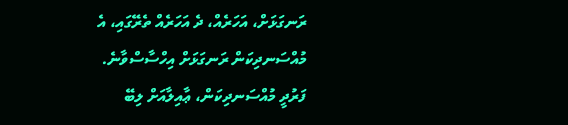ރަނގަޅަށް، އަހަރެއް، ދެ އަހަރެއް ތެރޭގައި، އެ މުއްސަނދިކަން ރަނގަޅަށް އިހްސާސްވާނެ. ފަރުދީ މުއްސަނދިކަން، ޢާއިލާއަށް ލިބޭ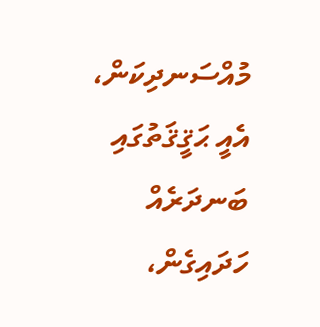މުއްސަނދިކަން، އެއީ ޙަޤީޤަތުގައި ބަނދަރެއް ހަދައިގެން،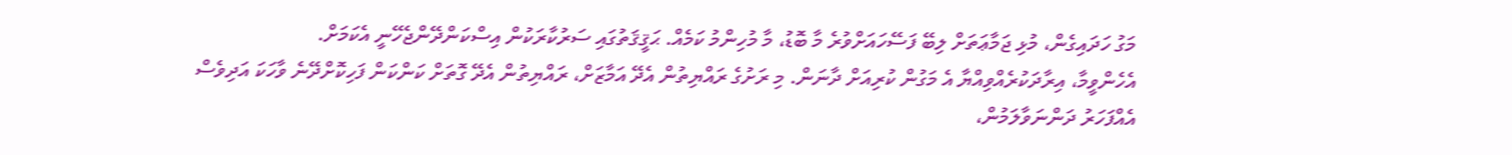މަގު ހަދައިގެން، މުޅި ޖަމާޢަތަށް ލިބޭ ފަސޭހައަށްވުރެ މާ ބޮޑު، މާ މުހިންމު ކަމެއް. ޙަޤީޤަތުގައި ސަރުކާރަކުން އިސްކަންދޭންޖެހޭނީ އެކަމަށް.
އެހެންވީމާ، އިރާދަކުރެއްވިއްޔާ އެ މަގުން ކުރިއަށް ދާނަން. މި ރަށުގެ ރައްޔިތުން އެދޭ އަމާޒަށް، ރައްޔިތުން އެދޭ ގޮތަށް ކަންކަން ފަހިކޮށްދޭނެ ވާހަކަ އަދިވެސް އެއްފަހަރު ދަންނަވާލަމުން،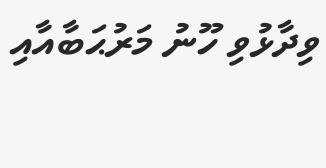ވިދާޅުވި ހޫނު މަރުޙަބާއާއި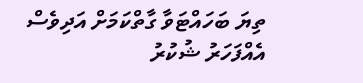ތިޔަ ބަހައްޓަވާ ގާތްކަމަށް އަދިވެސް އެއްފަހަރު ޝުކުރު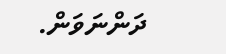ދަންނަވަން.